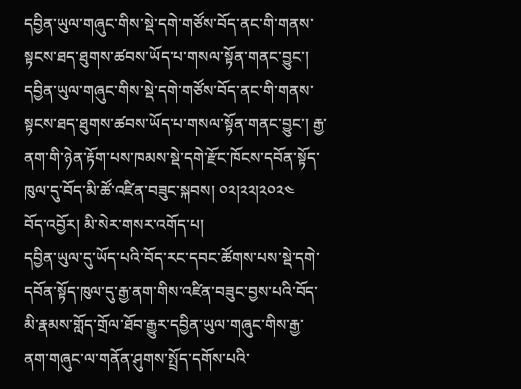དབྱིན་ཡུལ་གཞུང་གིས་སྡེ་དགེ་གཙོས་བོད་ནང་གི་གནས་སྟངས་ཐད་ཐུགས་ཚབས་ཡོད་པ་གསལ་སྟོན་གནང་བྱུང་།
དབྱིན་ཡུལ་གཞུང་གིས་སྡེ་དགེ་གཙོས་བོད་ནང་གི་གནས་སྟངས་ཐད་ཐུགས་ཚབས་ཡོད་པ་གསལ་སྟོན་གནང་བྱུང་། རྒྱ་ནག་གི་ཉེན་རྟོག་པས་ཁམས་སྡེ་དགེ་རྫོང་ཁོངས་དབོན་སྟོད་ཁུལ་དུ་བོད་མི་ཚོ་འཛིན་བཟུང་སྐབས། ༠༢།༢༢།༢༠༢༤
བོད་འབྱོར། མི་སེར་གསར་འགོད་པ།
དབྱིན་ཡུལ་དུ་ཡོད་པའི་བོད་རང་དབང་ཚོགས་པས་སྡེ་དགེ་དབོན་སྟོད་ཁུལ་དུ་རྒྱ་ནག་གིས་འཛིན་བཟུང་བྱས་པའི་བོད་མི་རྣམས་གློད་གྲོལ་ཐོབ་རྒྱུར་དབྱིན་ཡུལ་གཞུང་གིས་རྒྱ་ནག་གཞུང་ལ་གནོན་ཤུགས་སྤྲོད་དགོས་པའི་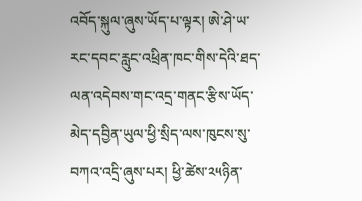འབོད་སྐུལ་ཞུས་ཡོད་པ་ལྟར། ཨེ་ཤེ་ཡ་རང་དབང་རླུང་འཕྲིན་ཁང་གིས་དེའི་ཐད་ལན་འདེབས་གང་འདྲ་གནང་རྩིས་ཡོད་མེད་དབྱིན་ཡུལ་ཕྱི་སྲིད་ལས་ཁུངས་སུ་བཀའ་འདྲི་ཞུས་པར། ཕྱི་ཚེས་༢༥ཉིན་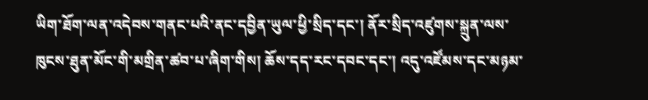ཡིག་ཐོག་ལན་འདེབས་གནང་པའི་ནང་དབྱིན་ཡུལ་ཕྱི་སྲིད་དང་། ནོར་སྲིད་འཛུགས་སྐྲུན་ལས་ཁུངས་ཐུན་མོང་གི་མགྲིན་ཚབ་པ་ཞིག་གིས། ཆོས་དད་རང་དབང་དང་། འདུ་འཛོམས་དང་མཉམ་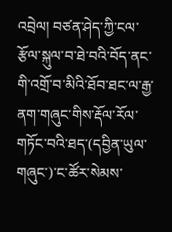འབྲེལ། བཙན་ཤེད་ཀྱི་ངལ་རྩོལ་སྐུལ་བ་ཐེ་བའི་བོད་ནང་གི་འགྲོ་བ་མིའི་ཐོབ་ཐང་ལ་རྒྱ་ནག་གཞུང་གིས་རྡོལ་རོལ་གཏོང་བའི་ཐད་(དབྱིན་ཡུལ་གཞུང་)་ང་ཚོར་སེམས་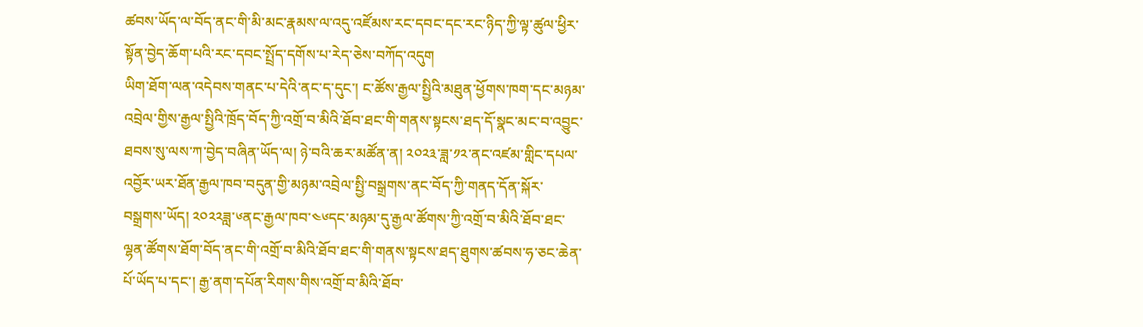ཚབས་ཡོད་ལ་བོད་ནང་གི་མི་མང་རྣམས་ལ་འདུ་འཛོམས་རང་དབང་དང་རང་ཉིད་ཀྱི་ལྟ་ཚུལ་ཕྱིར་སྟོན་བྱེད་ཆོག་པའི་རང་དབང་སྤྲོད་དགོས་པ་རེད་ཅེས་བཀོད་འདུག
ཡིག་ཐོག་ལན་འདེབས་གནང་པ་དེའི་ནང་ད་དུང་། ང་ཚོས་རྒྱལ་སྤྱིའི་མཐུན་ཕྱོགས་ཁག་དང་མཉམ་འབྲེལ་གྱིས་རྒྱལ་སྤྱིའི་ཁྲོད་བོད་ཀྱི་འགྲོ་བ་མིའི་ཐོབ་ཐང་གི་གནས་སྟངས་ཐད་དོ་སྣང་མང་བ་འབྱུང་ཐབས་སུ་ལས་ཀ་བྱེད་བཞིན་ཡོད་ལ། ཉེ་བའི་ཆར་མཚོན་ན། ༢༠༢༣་ཟླ་༡༢་ནང་འཛམ་གླིང་དཔལ་འབྱོར་ཡར་ཐོན་རྒྱལ་ཁབ་བདུན་གྱི་མཉམ་འབྲེལ་སྤྱི་བསྒྲགས་ནང་བོད་ཀྱི་གནད་དོན་སྐོར་བསྒྲགས་ཡོད། ༢༠༢༢ཟླ་༦ནང་རྒྱལ་ཁབ་༤༦དང་མཉམ་དུ་རྒྱལ་ཚོགས་ཀྱི་འགྲོ་བ་མིའི་ཐོབ་ཐང་ལྷན་ཚོགས་ཐོག་བོད་ནང་གི་འགྲོ་བ་མིའི་ཐོབ་ཐང་གི་གནས་སྟངས་ཐད་ཐུགས་ཚབས་ཧ་ཅང་ཆེན་པོ་ཡོད་པ་དང་། རྒྱ་ནག་དཔོན་རིགས་གིས་འགྲོ་བ་མིའི་ཐོབ་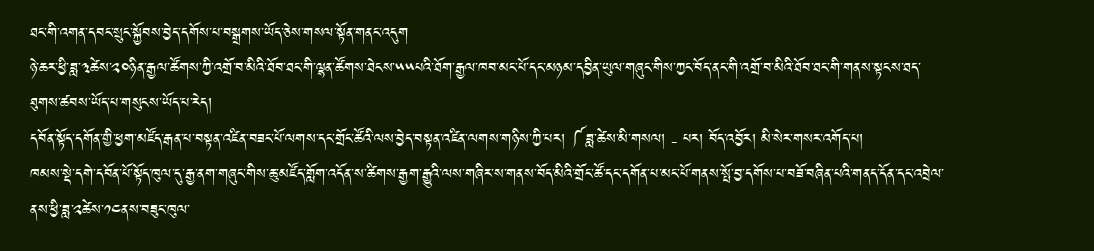ཐང་གི་འགན་དབང་སྲུང་སྐྱོབས་བྱེད་དགོས་པ་བསྒྲགས་ཡོད་ཅེས་གསལ་སྟོན་གནང་འདུག
ཉེ་ཆར་ཕྱི་ཟླ་༣ཚེས་༢༠ཉིན་རྒྱལ་ཚོགས་ཀྱི་འགྲོ་བ་མིའི་ཐོབ་ཐང་གི་ལྷན་ཚོགས་ཐེངས་༥༥པའི་ཐོག་རྒྱལ་ཁབ་མང་པོ་དང་མཉམ་དབྱིན་ཡུལ་གཞུང་གིས་ཀྱང་བོད་ནང་གི་འགྲོ་བ་མིའི་ཐོབ་ཐང་གི་གནས་སྟངས་ཐད་ཐུགས་ཚབས་ཡོད་པ་གསུངས་ཡོད་པ་རེད།
དབོན་སྟོད་དགོན་གྱི་ཕྱག་མཛོད་རྒན་པ་བསྟན་འཛིན་བཟང་པོ་ལགས་དང་གྲོང་ཚོའི་ལས་བྱེད་བསྟན་འཛིན་ལགས་གཉིས་ཀྱི་པར། ༼ཟླ་ཚེས་མི་གསལ། - པར། བོད་འབྱོར། མི་སེར་གསར་འགོད་པ།
ཁམས་སྡེ་དགེ་དབོན་པོ་སྟོད་ཁུལ་དུ་རྒྱ་ནག་གཞུང་གིས་ཆུ་མཛོད་གློག་འདོན་ས་ཚིགས་རྒྱག་རྒྱུའི་ལས་གཞིར་ས་གནས་བོད་མིའི་གྲོང་ཚོ་དང་དགོན་པ་མང་པོ་གནས་སྤོ་བྱ་དགོས་པ་བཟོ་བཞིན་པའི་གནད་དོན་དང་འབྲེལ་ནས་ཕྱི་ཟླ་༢ཚེས་༡༤ནས་བཟུང་ཁུལ་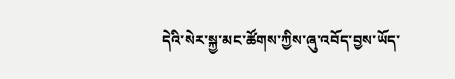དེའི་སེར་སྐྱ་མང་ཚོགས་ཀྱིས་ཞུ་འབོད་བྱས་ཡོད་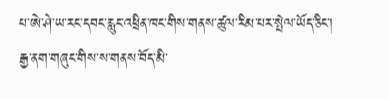པ་ཨེ་ཤེ་ཡ་རང་དབང་རླུང་འཕྲིན་ཁང་གིས་གནས་ཚུལ་རིམ་པར་སྤེལ་ཡོད་ཅིང་། རྒྱ་ནག་གཞུང་གིས་ས་གནས་བོད་མི་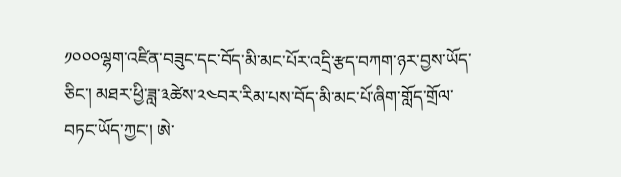༡༠༠༠ལྷག་འཛིན་བཟུང་དང་བོད་མི་མང་པོར་འདྲི་རྩད་བཀག་ཉར་བྱས་ཡོད་ཅིང་། མཐར་ཕྱི་ཟླ་༣ཚེས་༢༤བར་རིམ་པས་བོད་མི་མང་པོ་ཞིག་གློད་གྲོལ་བཏང་ཡོད་ཀྱང་། ཨེ་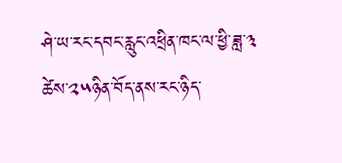ཤེ་ཡ་རང་དབང་རླུང་འཕྲིན་ཁང་ལ་ཕྱི་ཟླ་༣ ཚེས་༢༥ཉིན་བོད་ནས་རང་ཉིད་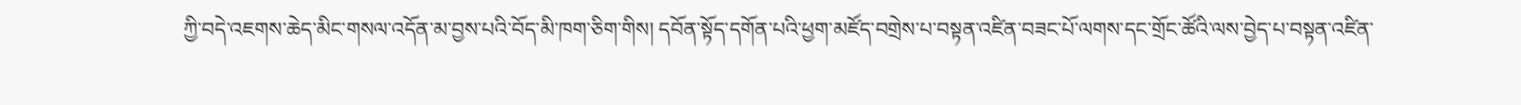ཀྱི་བདེ་འཇགས་ཆེད་མིང་གསལ་འདོན་མ་བྱས་པའི་བོད་མི་ཁག་ཅིག་གིས། དབོན་སྟོད་དགོན་པའི་ཕྱག་མཛོད་བགྲེས་པ་བསྟན་འཛིན་བཟང་པོ་ལགས་དང་གྲོང་ཚོའི་ལས་བྱེད་པ་བསྟན་འཛིན་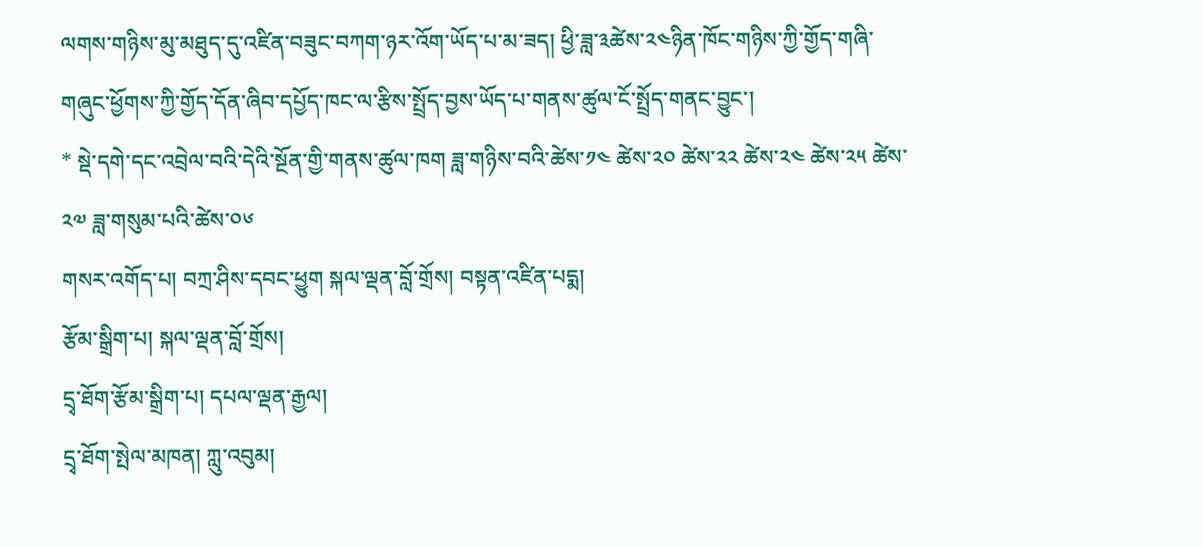ལགས་གཉིས་མུ་མཐུད་དུ་འཛིན་བཟུང་བཀག་ཉར་འོག་ཡོད་པ་མ་ཟད། ཕྱི་ཟླ་༣ཚེས་༢༤ཉིན་ཁོང་གཉིས་ཀྱི་གྱོད་གཞི་གཞུང་ཕྱོགས་ཀྱི་གྱོད་དོན་ཞིབ་དཔྱོད་ཁང་ལ་རྩིས་སྤྲོད་བྱས་ཡོད་པ་གནས་ཚུལ་ངོ་སྤྲོད་གནང་བྱུང་།
* སྡེ་དགེ་དང་འབྲེལ་བའི་དེའི་སྔོན་གྱི་གནས་ཚུལ་ཁག ཟླ་གཉིས་བའི་ཚེས་༡༤ ཚེས་༢༠ ཚེས་༢༢ ཚེས་༢༤ ཚེས་༢༥ ཚེས་༢༧ ཟླ་གསུམ་པའི་ཚེས་༠༦
གསར་འགོད་པ། བཀྲ་ཤིས་དབང་ཕྱུག སྐལ་ལྡན་བློ་གྲོས། བསྟན་འཛིན་པདྨ།
རྩོམ་སྒྲིག་པ། སྐལ་ལྡན་བློ་གྲོས།
དྲྭ་ཐོག་རྩོམ་སྒྲིག་པ། དཔལ་ལྡན་རྒྱལ།
དྲྭ་ཐོག་སྤེལ་མཁན། ཀླུ་འབུམ།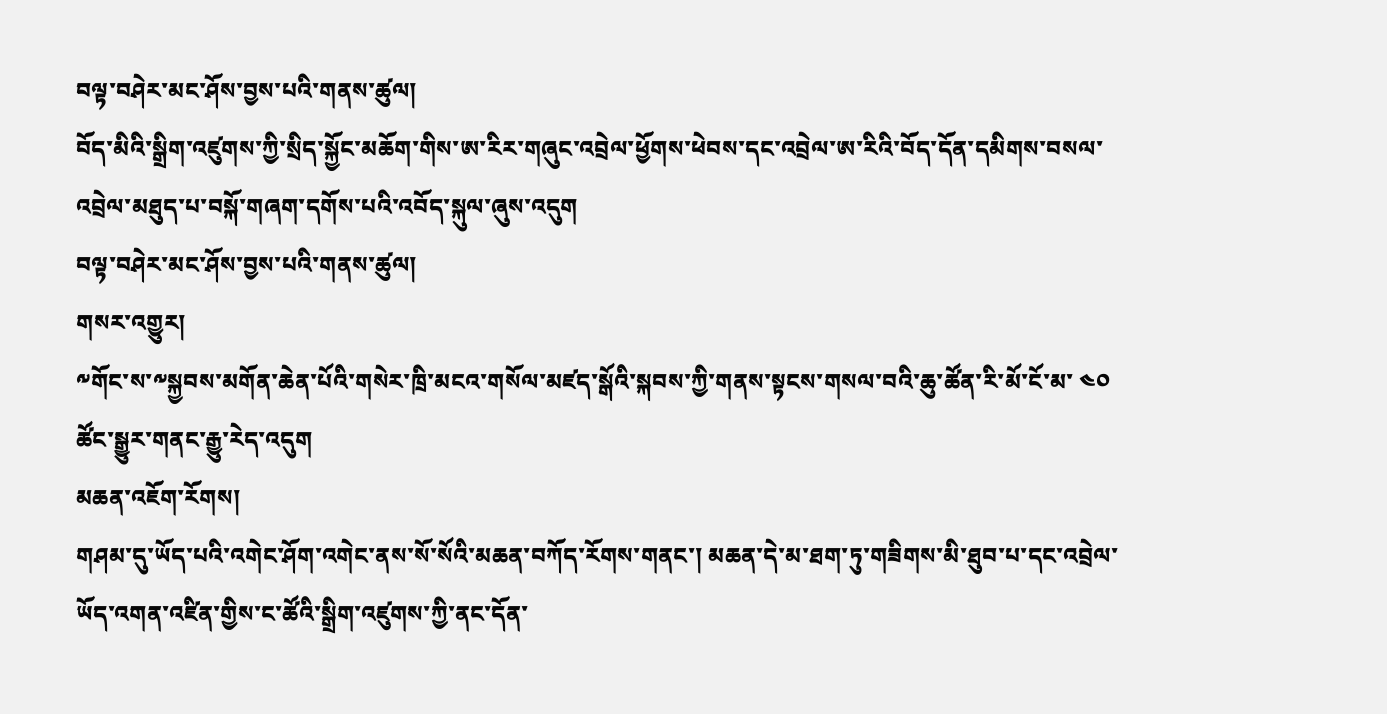བལྟ་བཤེར་མང་ཤོས་བྱས་པའི་གནས་ཚུལ།
བོད་མིའི་སྒྲིག་འཛུགས་ཀྱི་སྲིད་སྐྱོང་མཆོག་གིས་ཨ་རིར་གཞུང་འབྲེལ་ཕྱོགས་ཕེབས་དང་འབྲེལ་ཨ་རིའི་བོད་དོན་དམིགས་བསལ་འབྲེལ་མཐུད་པ་བསྐོ་གཞག་དགོས་པའི་འབོད་སྐུལ་ཞུས་འདུག
བལྟ་བཤེར་མང་ཤོས་བྱས་པའི་གནས་ཚུལ།
གསར་འགྱུར།
༸གོང་ས་༸སྐྱབས་མགོན་ཆེན་པོའི་གསེར་ཁྲི་མངའ་གསོལ་མཛད་སྒོའི་སྐབས་ཀྱི་གནས་སྟངས་གསལ་བའི་ཆུ་ཚོན་རི་མོ་ངོ་མ་ ༤༠ ཚོང་སྒྱུར་གནང་རྒྱུ་རེད་འདུག
མཆན་འཇོག་རོགས།
གཤམ་དུ་ཡོད་པའི་འགེང་ཤོག་འགེང་ནས་སོ་སོའི་མཆན་བཀོད་རོགས་གནང་། མཆན་དེ་མ་ཐག་ཏུ་གཟིགས་མི་ཐུབ་པ་དང་འབྲེལ་ཡོད་འགན་འཛིན་གྱིས་ང་ཚོའི་སྒྲིག་འཛུགས་ཀྱི་ནང་དོན་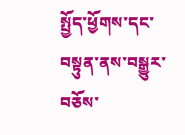སྤྱོད་ཕྱོགས་དང་བསྟུན་ནས་བསྒྱུར་བཅོས་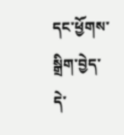དང་ཕྱོགས་སྒྲིག་བྱེད་དེ་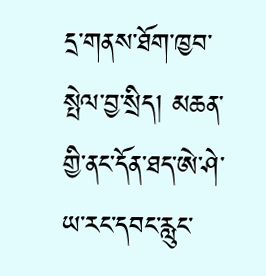དྲ་གནས་ཐོག་ཁྱབ་སྤེལ་བྱ་སྲིད། མཆན་གྱི་ནང་དོན་ཐད་ཨེ་ཤེ་ཡ་རང་དབང་རླུང་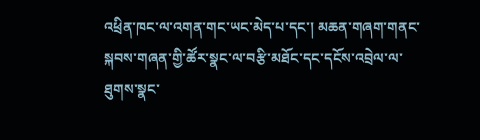འཕྲིན་ཁང་ལ་འགན་གང་ཡང་མེད་པ་དང་། མཆན་གཞག་གནང་སྐབས་གཞན་གྱི་ཚོར་སྣང་ལ་བརྩི་མཐོང་དང་དངོས་འབྲེལ་ལ་ཐུགས་སྣང་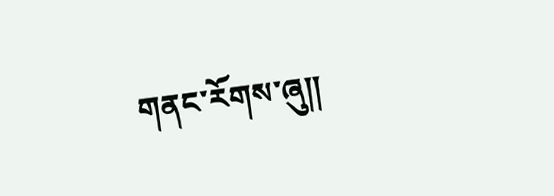གནང་རོགས་ཞུ༎